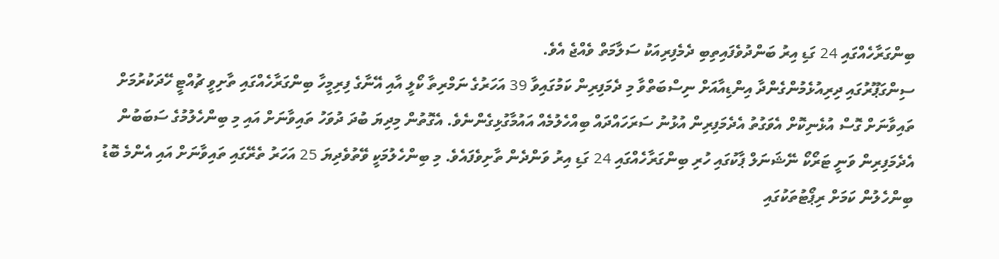ބިންގަރާހެއްގައި 24 ގަޑި އިރު ބަންދުވެފައިތިބި ދެމެފިރިއަކު ސަލާމަތް ވެއްޖެ އެވެ.
ސިންގަޕޫރުގައި ދިރިއުޅެމުންގެންދާ އިންޑިއާއަށް ނިސްބަތްވާ މި ދެމަފިރިން ކަމުގައިވާ 39 އަހަރުގެ ނަމްރިތާ ކޯލީ އާއި އޭނާގެ ފިރިމީހާ ބިންގަރާހެއްގައި ތާށިވީ ޗުއްޓީ ހޭދަކުރުމަށް ތައިވާނަށް ގޮސް އުޅެނިކޮށް އެވަގުތު އެދެމަފިރިން އުޅުނު ސަރަހައްދައް ބިއްހެލުމެއް އައުމާގުޅިގެންނެވެ. އެގޮތުން މިދިޔަ ބުދަ ދުވަހު ތައިވާނަށް އައި މި ބިންހެލުމުގެ ސަބަބުން އެދެމަފިރިން ވަނީ ޓަރޯކޯ ނޭޝަނަލް ޕާކުގައި ހުރި ބިންގަރާހެއްގައި 24 ގަޑި އިރު ވަންދެން ތާށިވެފައެވެ. މި ބިންހެލުމަކީ ވޭތުވެދިޔަ 25 އަހަރު ތެރޭގައި ތައިވާނަށް އައި އެންމެ ބޮޑު ބިންހެލުން ކަމަށް ރިޕޯޓުތަކުގައި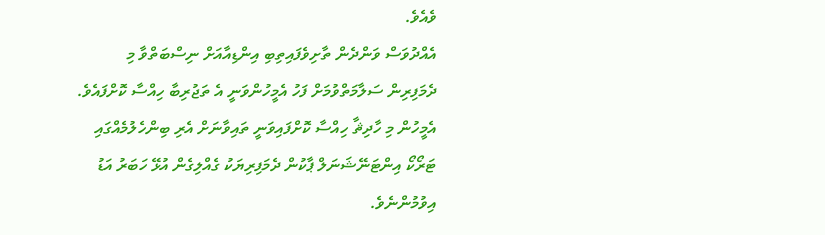ވެއެވެ.
އެއްދުވަސް ވަންދެން ތާށިވެފައިތިބި އިންޑިއާއަށް ނިސްބަތްވާ މި ދެމަފިރިން ސަލާމަތްވުމަށް ފަހު އެމީހުންވަނީ އެ ތަޖުރިބާ ހިއްސާ ކޮށްފައެވެ. އެމީހުން މި ހާދިޘާ ހިއްސާ ކޮށްފައިވަނީ ތައިވާނަށް އެރި ބިންހެލުމެއްގައި ޓަރޯކޯ އިންޓަނޭޝަނަލް ޕާކުން ދެމަފިރިޔަކު ގެއްލިގެން އުޅޭ ހަބަރު އަޑު އިވުމުންނެވެ.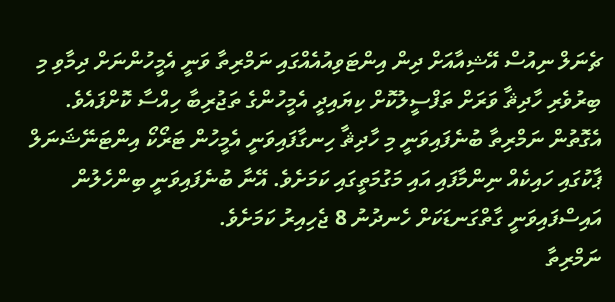ޗެނަލް ނިއުސް އޭޝިއާއަށް ދިން އިންޓަވިއުއެއްގައި ނަމްރިތާ ވަނީ އެމީހުންނަށް ދިމާވި މި ބިރުވެރި ހާދިޘާ ވަރަށް ތަފްސީލުކޮށް ކިޔައިދީ އެމީހުންގެ ތަޖުރިބާ ހިއްސާ ކޮށްފައެވެ. އެގޮތުން ނަމްރިތާ ބުނެފައިވަނީ މި ހާދިޘާ ހިނގާފައިވަނީ އެމީހުން ޓަރޯކޯ އިންޓަނޭޝަނަލް ޕާކުގައި ހައިކެއް ނިންމާފައި އައި މަގުމަތީގައި ކަމަށެވެ. އޭނާ ބުނެފައިވަނީ ބިންހެލުން އައިސްފައިވަނީ ގާތްގަނޑަކަށް ހެނދުނު 8 ޖެހިއިރު ކަމަށެވެ.
ނަމްރިތާ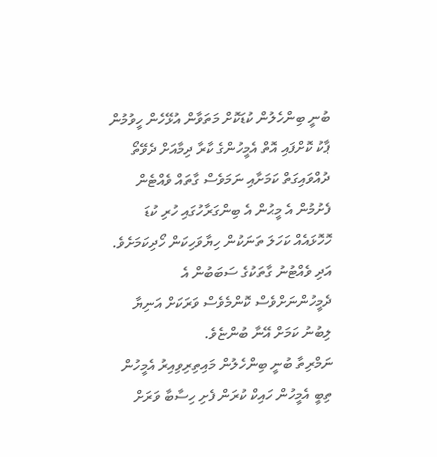ބުނީ ބިންހެލުން ކުޑަކޮށް މަތަވާން އުޅޭހެން ހީވުމުން ޕާކު ކޮށްފައި އޮތް އެމީހުންގެ ކާރާ ދިމާއަށް ދެވޭތޯ ދުއްވައިގަތް ކަމަށާއި ނަމަވެސް ގާތައް ވެއްޓެން ފެށުމުން އެ މީޙުން އެ ބިންގަރާހުގައި ހުރި ކުޑަ ހޮހޮޅައެއް ކަހަލަ ތަނަކުން ހިޔާވަހިކަން ހޯދިކަމަށެވެ. އަދި ވެއްޓުނު ގާތަކުގެ ސަބަބުން އެ ދެމީހުންނަށްވެސް ކޮންމެވެސް ވަރަކަށް އަނިޔާ ލިބުނު ކަމަށް އޭނާ ބުންޏެވެ.
ނަމްރިތާ ބުނީ ބިންހެލުން މައިތިރިވިއިރު އެމީހުން ތިބީ އެމީހުން ހައިކް ކުރަން ފެށި ހިސާބާ ވަރަށް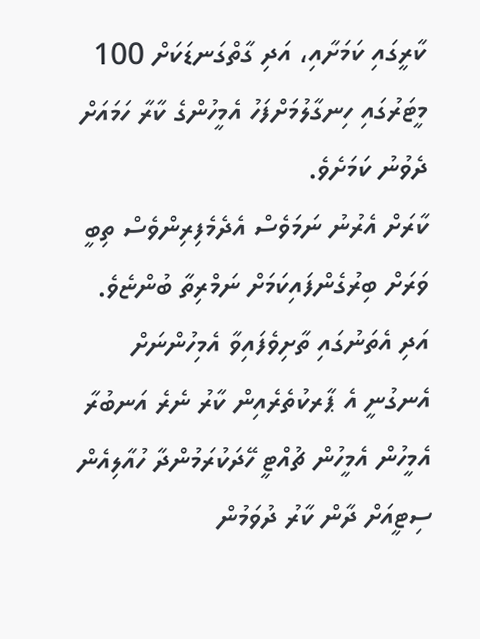ކާރީގައި ކަމަށާއި، އަދި ގާތްގަނޑަކަށް 100 މީޓަރުގައި ހިނގާލުމަށްފަހު އެމީހުންގެ ކާރާ ހަމައަށް ދެވުނު ކަމަށެވެ.
ކާރަށް އެރުނު ނަމަވެސް އެދެމެފިރިންވެސް ތިބީ ވަރަށް ބިރުގެންފައިކަމަށް ނަމްރިތާ ބުންޏެވެ. އަދި އެތަނުގައި ތާށިވެފައިވާ އެމިހުންނަށް އެނގުނީ އެ ޕާރކުތެރެއިން ކާރު ނެރެ އަނބުރާ އެމީހުން އެމީހުން ޗުއްޓީ ހޭދަކުރަމުންދާ ހުއާލިއެން ސިޓީއަށް ދާން ކާރު ދުވަމުން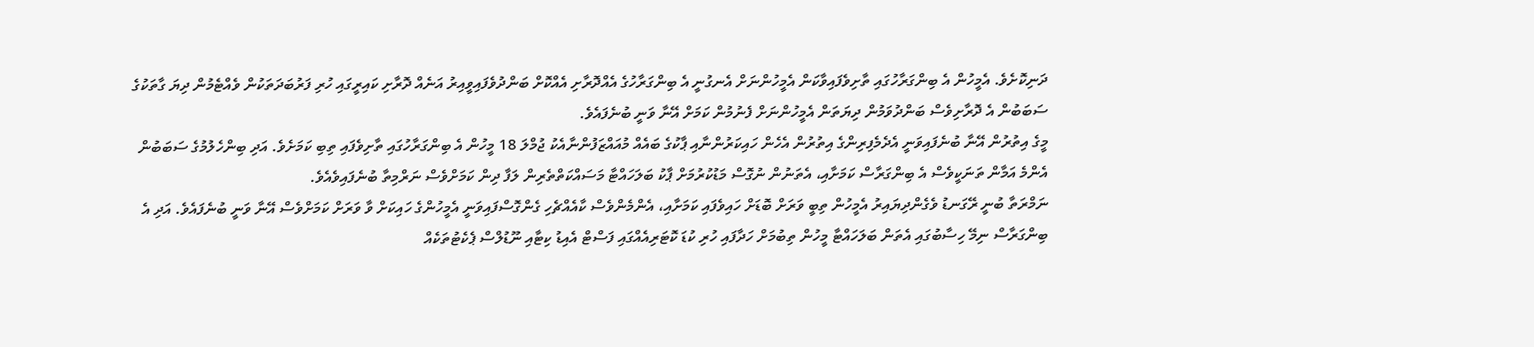ދަނިކޮށެވެ. އެމީހުން އެ ބިންގަރާހުގައި ތާށިވެފައިވާކަން އެމީހުންނަށް އެނގުނީ އެ ބިންގަރާހުގެ އެއްދޮރާށި އެއްކޮށް ބަންދުވެފައިވީއިރު އަނެއް ދޮރާށި ކައިރީގައި ހުރި ފަރުބަދަތަކުން ވެއްޓެމުން ދިޔަ ގާތަކުގެ ސަބަބުން އެ ދޮރާށިވެސް ބަންދުވަމުން ދިޔަތަން އެމީހުންނަށް ފެނުމުން ކަމަށް އޭނާ ވަނީ ބުނެފައެވެ.
މީގެ އިތުރުން އޭނާ ބުނެފައިވަނީ އެދެމެފިރިންގެ އިތުރުން އެހެން ހައިކަރުންނާއި ޕާކުގެ ބައެއް މުއައްޒަފުންނާއެކު ޖުމްލަ 18 މީހުން އެ ބިންގަރާހުގައި ތާށިވެފައި ތިބި ކަމަށެވެ. އަދި ބިންހެލުމުގެ ސަބަބުން އެންމެ އަމާން ތަނަކީވެސް އެ ބިންގަރާސް ކަމަށާއި، އެތަނުން ނުގޮސް މަޑުކުރުމަށް ޕާކު ބަލަހައްޓާ މަސައްކަތްތެރިން ލަފާ ދިން ކަމަށްވެސް ނަރްމިތާ ބުނެފައިވެއެވެ.
ނަމްރަތާ ބުނީ ރޭގަނޑު ވެގެންދިޔައިރު އެމީހުން ތިބީ ވަރަށް ބޮޑަށް ހައިވެފައި ކަމަށާއި، އެންމެންވެސް ކާއެއްޗެހި ގެންގޮސްފައިވަނީ އެމީހުންގެ ހައިކަށް ވާ ވަރަށް ކަމަށްވެސް އޭނާ ވަނީ ބުނެފައެވެ. އަދި އެ ބިންގަރާސް ނިމޭ ހިސާބުގައި އެތަން ބަލަހައްޓާ މީހުން ތިބުމަށް ހަދާފައި ހުރި ކުޑަ ކޮޓަރިއެއްގައި ފަސްޓް އެއިޑު ކިޓާއި ނޫޑުލްސް ޕެކެޓުތަކެއް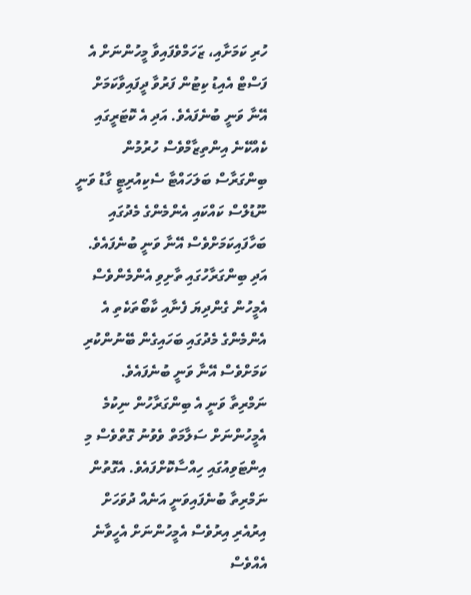ހުރި ކަމަށާއި، ޒަހަމްވެފައިވާ މީހުންނަށް އެ ފަސްޓް އެއިޑު ކިޓުން ފަރުވާ ދީފައިވާކަމަށް އޭނާ ވަނީ ބުނެފައެވެ. އަދި އެ ކޮޓަރީގައި ކެއްކޭނެ އިންތިޒާމްވެސް ހުރުމުން ބިންގަރާސް ބަލަހައްޓާ ސެކިއުރިޓީ ގާޑު ވަނީ ނޫޑުލްސް ކައްކައި އެންމެންގެ މެދުގައި ބަހާފައިކަމަށްވެސް އޭނާ ވަނީ ބުނެފައެވެ. އަދި ބިންގަރާހުގައި ތާށިވި އެންމެންވެސް އެމީހުން ގެންދިޔަ ފެނާއި ކާބޯތަކެތި އެ އެންމެންގެ މެދުގައި ބަހައިގެން ބޭނުންކުރި ކަމަށްވެސް އޭނާ ވަނީ ބުނެފައެވެ.
ނަމްރިތާ ވަނީ އެ ބިންގަރާހުން ނިކުމެ އެމީހުންނަށް ސަލާމަތް ވެވުނު ގޮތްވެސް މި އިންޓަވިއުގައި ހިއްސާކޮށްފައެވެ. އެގޮތުން ނަމްރިތާ ބުނެފައިވަނީ އަނެއް ދުވަހަށް އިރުއެރި އިރުވެސް އެމީހުންނަށް އެހީވާނެ އެއްވެސް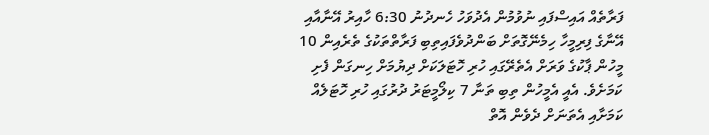ފަރާތެއް އައިސްފައި ނުވުމުން އެދުވަހު ހެނދުނު 6:30 ހާއިރު އޭނާއާއި އޭނާގެ ފިރިމީހާ ހިމެނޭގޮތަށް ބަންދުވެފައިތިބި ފަރާތްތަކުގެ ތެރެއިން 10 މީހުން ޕާކުގެ ވަރަށް އެތެރޭގައި ހުރި ހޮޓަލަކަށް ދިޔުމަށް ހިނގަން ފެށި ކަމަށެވެ. އެއީ އެމީހުން ތިބި ތަނާ 7 ކިލޯމީޓަރު ދުރުގައި ހުރި ހޮޓަލެއް ކަމަށާއި އެތަނަށް ދެވެން އޮތް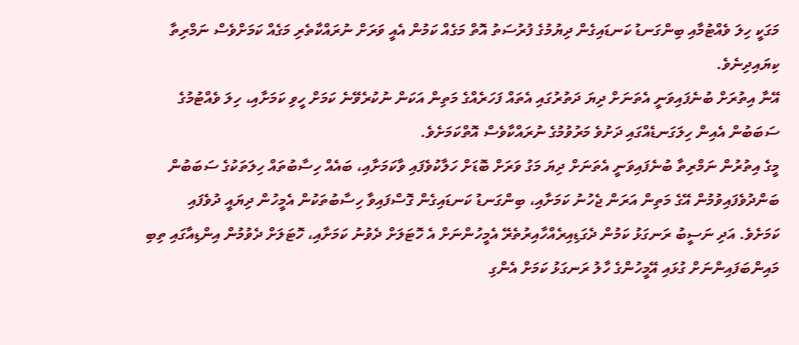މަގަކީ ހިލަ ވެއްޓުމާއި ބިންގަނޑު ކަނޑައިގެން ދިޔުމުގެ ފުރުސަތު އޮތް މަގެއް ކަމުން އެއީ ވަރަށް ނުރައްކާތެރި މަގެއް ކަމަށްވެސް ނަމްރިތާ ކިޔައިދިނެވެ.
އޭނާ އިތުރަށް ބުނެފައިވަނީ އެތަނަށް ދިޔަ ދަތުރުގައި އެތައް ފަހަރެއްގެ މަތިން އަކަން ނުކުރެވޭނެ ކަމަށް ހީވި ކަމަށާއި، ހިލަ ވެއްޓުމުގެ ސަބަބުން އެއިން ހިލަގަނޑެއްގައި ދަށުވެ މަރުވުމުގެ ނުރައްކާވެސް އޮތްކަމަށެވެ.
މީގެ އިތުރުން ނަމްރިތާ ބުނެފައިވަނީ އެތަނަށް ދިޔަ މަގު ވަރަށް ބޮޑަށް ހަލާކުވެފައި ވާކަމަށާއި، ބައެއް ހިސާބުތައް ހިލަތަކުގެ ސަބަބުން ބަންދުވެފައިވުމުން އޭގެ މަތިން އަރަން ޖެހުނު ކަމަށާއި، ބިންގަނޑު ކަނޑައިގެން ގޮސްފައިވާ ހިސާބުތަކުން އެމީހުން ދިޔައީ ދުވެފައި ކަމަށެވެ. އަދި ނަސީބު ރަނގަޅު ކަމުން ދެގަޑިއިރެއްހާއިރުތެރޭ އެމީހުންނަށް އެ ހޮޓަލަށް ދެވުނު ކަމަށާއި، ހޮޓަލަށް ދެވުމުން އިންޑިއާގައި ތިބި މައިންބަފައިންނަށް ގުޅައި އޭމީހުންގެ ހާލު ރަނގަޅު ކަމަށް އެންގި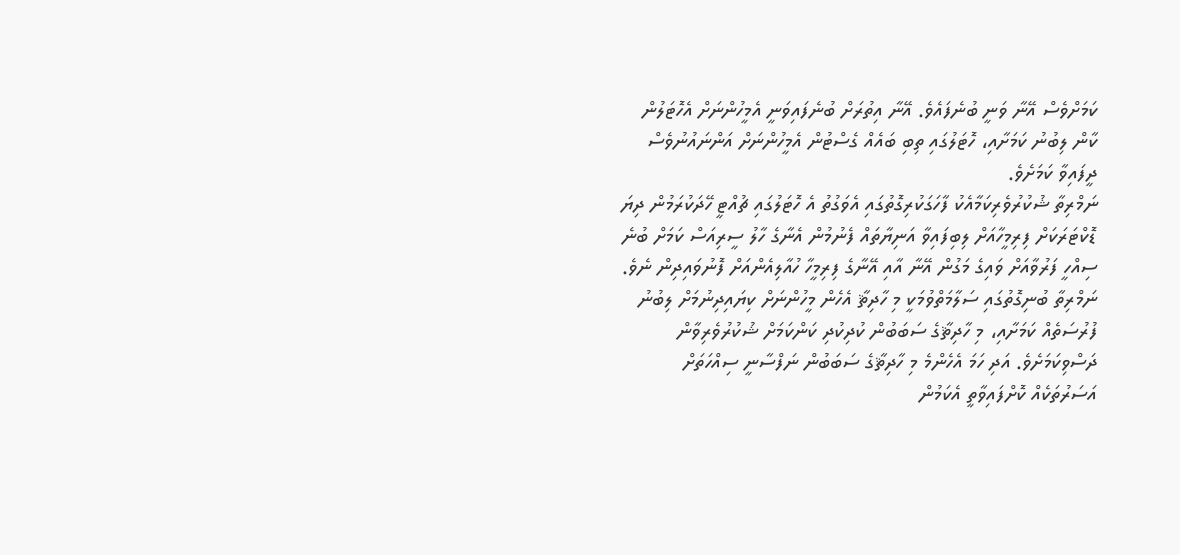ކަމަށްވެސް އޭނާ ވަނީ ބުނެފައެވެ. އޭނާ އިތުރަށް ބުނެފައިވަނީ އެމީހުންނަށް އެހޮޓަލުން ކާން ލިބުނު ކަމަށާއި، ހޮޓަލުގައި ތިބި ބައެއް ގެސްޓުން އެމީހުންނަށް އަންނައުނުވެސް ދީފައިވާ ކަމަށެވެ.
ނަމްރިތާ ޝުކުރުވެރިކަމާއެކު ފާހަގަކުރިގޮތުގައި އެވަގުތު އެ ހޮޓަލުގައި ޗުއްޓީ ހޭދަކުރަމުން ދިޔަ ޑޮކްޓަރަކަށް ފިރިމީހާއަށް ލިބިފައިވާ އަނިޔާތައް ފެނުމުން އެނާގެ ހާލު ސީރިއަސް ކަމަށް ބުނެ ސިއްހީ ފަރުވާއަށް ވައިގެ މަގުން އޭނާ އާއި އޭނާގެ ފިރިމީހާ ހުއާލިއެންއަށް ފޮނުވައިދިން ނެވެ.
ނަމްރިތާ ބުނިގޮތުގައި ސަލާމަތްވުމަކީ މި ހާދިޘާ އެހެން މީހުންނަށް ކިޔައިދިނުމަށް ލިބުނު ފުރުސަތެއް ކަމަށާއި، މި ހާދިޘާގެ ސަބަބުން ކުދިކުދި ކަންކަމަށް ޝުކުރުވެރިވާން ދަސްވިކަމަށެވެ. އަދި ހަމަ އެހެންމެ މި ހާދިޘާގެ ސަބަބުން ނަފްސާނީ ސިއްހަތަށް އަސަރުތަކެއް ކޮށްފައިވާތީ އެކަމުން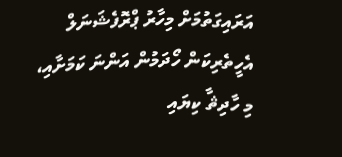އަރައިގަތުމަށް މިހާރު ޕްރޮފެޝަނަލް އެހީތެރިކަން ހޯދަމުން އަންނަ ކަމަށާއި، މި ހާދިޘާ ކިޔައި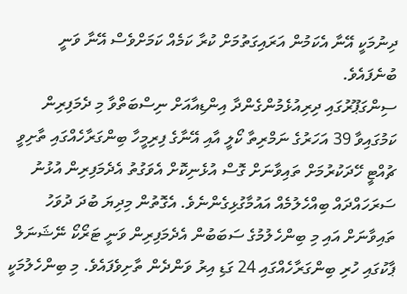ދިނުމަކީ އޭނާ އެކަމުން އަރައިގަތުމަށް ކުރާ ކަމެއް ކަމަށްވެސް އޭނާ ވަނީ ބުނެފައެވެ.
ސިންގަޕޫރުގައި ދިރިއުޅެމުންގެންދާ އިންޑިއާއަށް ނިސްބަތްވާ މި ދެމަފިރިން ކަމުގައިވާ 39 އަހަރުގެ ނަމްރިތާ ކޯލީ އާއި އޭނާގެ ފިރިމީހާ ބިންގަރާހެއްގައި ތާށިވީ ޗުއްޓީ ހޭދަކުރުމަށް ތައިވާނަށް ގޮސް އުޅެނިކޮށް އެވަގުތު އެދެމަފިރިން އުޅުނު ސަރަހައްދައް ބިއްހެލުމެއް އައުމާގުޅިގެންނެވެ. އެގޮތުން މިދިޔަ ބުދަ ދުވަހު ތައިވާނަށް އައި މި ބިންހެލުމުގެ ސަބަބުން އެދެމަފިރިން ވަނީ ޓަރޯކޯ ނޭޝަނަލް ޕާކުގައި ހުރި ބިންގަރާހެއްގައި 24 ގަޑި އިރު ވަންދެން ތާށިވެފައެވެ. މި ބިންހެލުމަކީ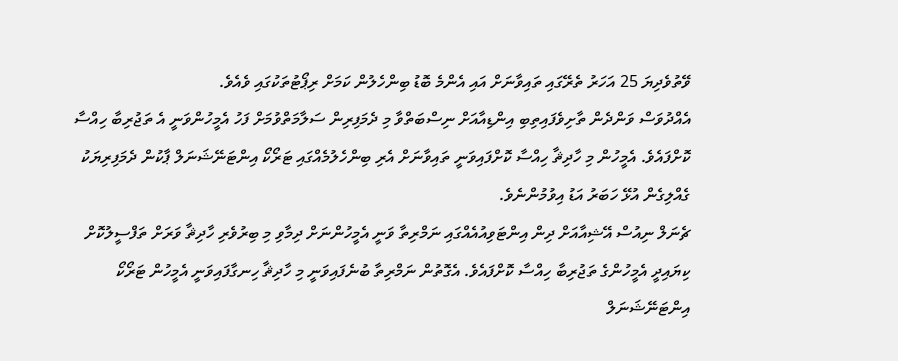ވޭތުވެދިޔަ 25 އަހަރު ތެރޭގައި ތައިވާނަށް އައި އެންމެ ބޮޑު ބިންހެލުން ކަމަށް ރިޕޯޓުތަކުގައި ވެއެވެ.
އެއްދުވަސް ވަންދެން ތާށިވެފައިތިބި އިންޑިއާއަށް ނިސްބަތްވާ މި ދެމަފިރިން ސަލާމަތްވުމަށް ފަހު އެމީހުންވަނީ އެ ތަޖުރިބާ ހިއްސާ ކޮށްފައެވެ. އެމީހުން މި ހާދިޘާ ހިއްސާ ކޮށްފައިވަނީ ތައިވާނަށް އެރި ބިންހެލުމެއްގައި ޓަރޯކޯ އިންޓަނޭޝަނަލް ޕާކުން ދެމަފިރިޔަކު ގެއްލިގެން އުޅޭ ހަބަރު އަޑު އިވުމުންނެވެ.
ޗެނަލް ނިއުސް އޭޝިއާއަށް ދިން އިންޓަވިއުއެއްގައި ނަމްރިތާ ވަނީ އެމީހުންނަށް ދިމާވި މި ބިރުވެރި ހާދިޘާ ވަރަށް ތަފްސީލުކޮށް ކިޔައިދީ އެމީހުންގެ ތަޖުރިބާ ހިއްސާ ކޮށްފައެވެ. އެގޮތުން ނަމްރިތާ ބުނެފައިވަނީ މި ހާދިޘާ ހިނގާފައިވަނީ އެމީހުން ޓަރޯކޯ އިންޓަނޭޝަނަލް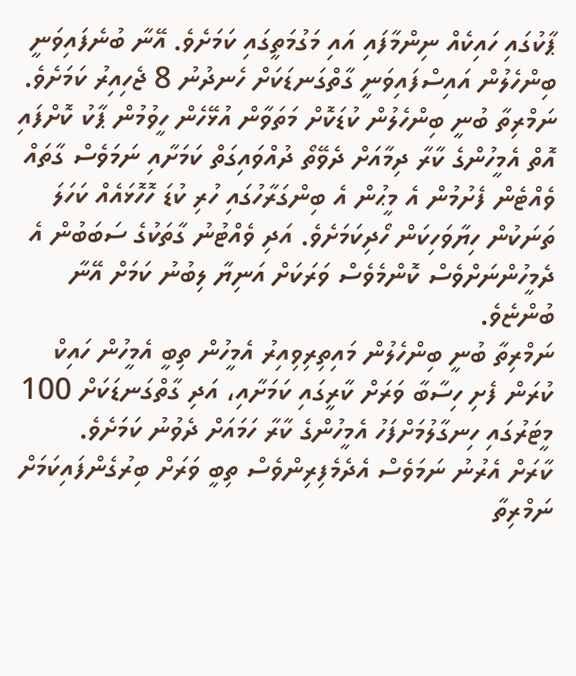ޕާކުގައި ހައިކެއް ނިންމާފައި އައި މަގުމަތީގައި ކަމަށެވެ. އޭނާ ބުނެފައިވަނީ ބިންހެލުން އައިސްފައިވަނީ ގާތްގަނޑަކަށް ހެނދުނު 8 ޖެހިއިރު ކަމަށެވެ.
ނަމްރިތާ ބުނީ ބިންހެލުން ކުޑަކޮށް މަތަވާން އުޅޭހެން ހީވުމުން ޕާކު ކޮށްފައި އޮތް އެމީހުންގެ ކާރާ ދިމާއަށް ދެވޭތޯ ދުއްވައިގަތް ކަމަށާއި ނަމަވެސް ގާތައް ވެއްޓެން ފެށުމުން އެ މީޙުން އެ ބިންގަރާހުގައި ހުރި ކުޑަ ހޮހޮޅައެއް ކަހަލަ ތަނަކުން ހިޔާވަހިކަން ހޯދިކަމަށެވެ. އަދި ވެއްޓުނު ގާތަކުގެ ސަބަބުން އެ ދެމީހުންނަށްވެސް ކޮންމެވެސް ވަރަކަށް އަނިޔާ ލިބުނު ކަމަށް އޭނާ ބުންޏެވެ.
ނަމްރިތާ ބުނީ ބިންހެލުން މައިތިރިވިއިރު އެމީހުން ތިބީ އެމީހުން ހައިކް ކުރަން ފެށި ހިސާބާ ވަރަށް ކާރީގައި ކަމަށާއި، އަދި ގާތްގަނޑަކަށް 100 މީޓަރުގައި ހިނގާލުމަށްފަހު އެމީހުންގެ ކާރާ ހަމައަށް ދެވުނު ކަމަށެވެ.
ކާރަށް އެރުނު ނަމަވެސް އެދެމެފިރިންވެސް ތިބީ ވަރަށް ބިރުގެންފައިކަމަށް ނަމްރިތާ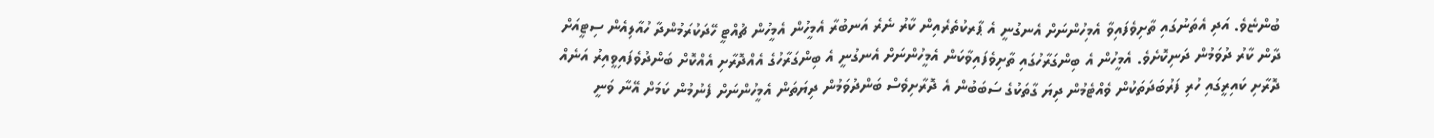ބުންޏެވެ. އަދި އެތަނުގައި ތާށިވެފައިވާ އެމިހުންނަށް އެނގުނީ އެ ޕާރކުތެރެއިން ކާރު ނެރެ އަނބުރާ އެމީހުން އެމީހުން ޗުއްޓީ ހޭދަކުރަމުންދާ ހުއާލިއެން ސިޓީއަށް ދާން ކާރު ދުވަމުން ދަނިކޮށެވެ. އެމީހުން އެ ބިންގަރާހުގައި ތާށިވެފައިވާކަން އެމީހުންނަށް އެނގުނީ އެ ބިންގަރާހުގެ އެއްދޮރާށި އެއްކޮށް ބަންދުވެފައިވީއިރު އަނެއް ދޮރާށި ކައިރީގައި ހުރި ފަރުބަދަތަކުން ވެއްޓެމުން ދިޔަ ގާތަކުގެ ސަބަބުން އެ ދޮރާށިވެސް ބަންދުވަމުން ދިޔަތަން އެމީހުންނަށް ފެނުމުން ކަމަށް އޭނާ ވަނީ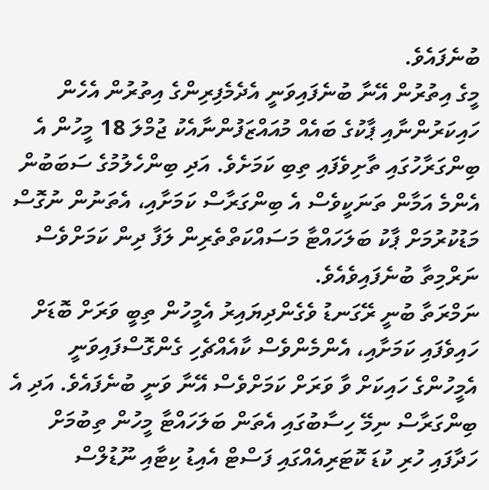ބުނެފައެވެ.
މީގެ އިތުރުން އޭނާ ބުނެފައިވަނީ އެދެމެފިރިންގެ އިތުރުން އެހެން ހައިކަރުންނާއި ޕާކުގެ ބައެއް މުއައްޒަފުންނާއެކު ޖުމްލަ 18 މީހުން އެ ބިންގަރާހުގައި ތާށިވެފައި ތިބި ކަމަށެވެ. އަދި ބިންހެލުމުގެ ސަބަބުން އެންމެ އަމާން ތަނަކީވެސް އެ ބިންގަރާސް ކަމަށާއި، އެތަނުން ނުގޮސް މަޑުކުރުމަށް ޕާކު ބަލަހައްޓާ މަސައްކަތްތެރިން ލަފާ ދިން ކަމަށްވެސް ނަރްމިތާ ބުނެފައިވެއެވެ.
ނަމްރަތާ ބުނީ ރޭގަނޑު ވެގެންދިޔައިރު އެމީހުން ތިބީ ވަރަށް ބޮޑަށް ހައިވެފައި ކަމަށާއި، އެންމެންވެސް ކާއެއްޗެހި ގެންގޮސްފައިވަނީ އެމީހުންގެ ހައިކަށް ވާ ވަރަށް ކަމަށްވެސް އޭނާ ވަނީ ބުނެފައެވެ. އަދި އެ ބިންގަރާސް ނިމޭ ހިސާބުގައި އެތަން ބަލަހައްޓާ މީހުން ތިބުމަށް ހަދާފައި ހުރި ކުޑަ ކޮޓަރިއެއްގައި ފަސްޓް އެއިޑު ކިޓާއި ނޫޑުލްސް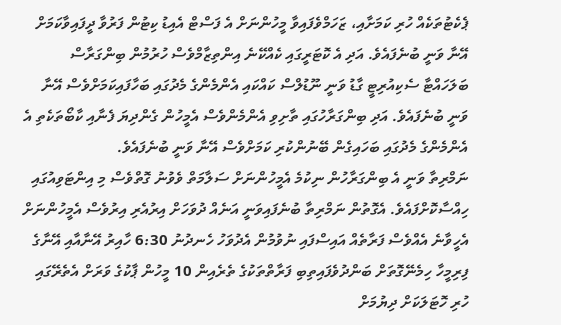ޕެކެޓުތަކެއް ހުރި ކަމަށާއި، ޒަހަމްވެފައިވާ މީހުންނަށް އެ ފަސްޓް އެއިޑު ކިޓުން ފަރުވާ ދީފައިވާކަމަށް އޭނާ ވަނީ ބުނެފައެވެ. އަދި އެ ކޮޓަރީގައި ކެއްކޭނެ އިންތިޒާމްވެސް ހުރުމުން ބިންގަރާސް ބަލަހައްޓާ ސެކިއުރިޓީ ގާޑު ވަނީ ނޫޑުލްސް ކައްކައި އެންމެންގެ މެދުގައި ބަހާފައިކަމަށްވެސް އޭނާ ވަނީ ބުނެފައެވެ. އަދި ބިންގަރާހުގައި ތާށިވި އެންމެންވެސް އެމީހުން ގެންދިޔަ ފެނާއި ކާބޯތަކެތި އެ އެންމެންގެ މެދުގައި ބަހައިގެން ބޭނުންކުރި ކަމަށްވެސް އޭނާ ވަނީ ބުނެފައެވެ.
ނަމްރިތާ ވަނީ އެ ބިންގަރާހުން ނިކުމެ އެމީހުންނަށް ސަލާމަތް ވެވުނު ގޮތްވެސް މި އިންޓަވިއުގައި ހިއްސާކޮށްފައެވެ. އެގޮތުން ނަމްރިތާ ބުނެފައިވަނީ އަނެއް ދުވަހަށް އިރުއެރި އިރުވެސް އެމީހުންނަށް އެހީވާނެ އެއްވެސް ފަރާތެއް އައިސްފައި ނުވުމުން އެދުވަހު ހެނދުނު 6:30 ހާއިރު އޭނާއާއި އޭނާގެ ފިރިމީހާ ހިމެނޭގޮތަށް ބަންދުވެފައިތިބި ފަރާތްތަކުގެ ތެރެއިން 10 މީހުން ޕާކުގެ ވަރަށް އެތެރޭގައި ހުރި ހޮޓަލަކަށް ދިޔުމަށް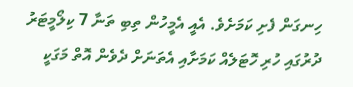ހިނގަން ފެށި ކަމަށެވެ. އެއީ އެމީހުން ތިބި ތަނާ 7 ކިލޯމީޓަރު ދުރުގައި ހުރި ހޮޓަލެއް ކަމަށާއި އެތަނަށް ދެވެން އޮތް މަގަކީ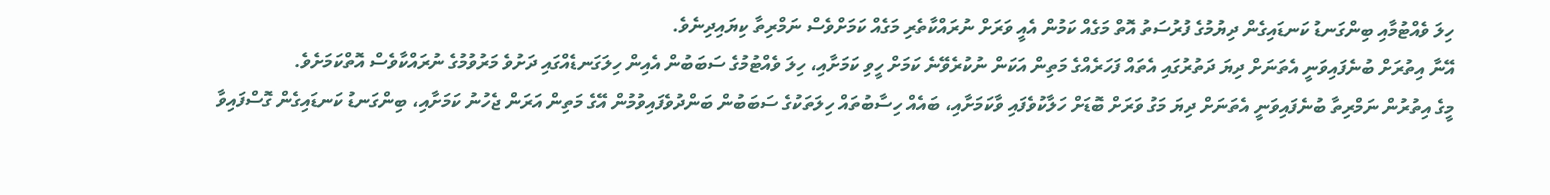ހިލަ ވެއްޓުމާއި ބިންގަނޑު ކަނޑައިގެން ދިޔުމުގެ ފުރުސަތު އޮތް މަގެއް ކަމުން އެއީ ވަރަށް ނުރައްކާތެރި މަގެއް ކަމަށްވެސް ނަމްރިތާ ކިޔައިދިނެވެ.
އޭނާ އިތުރަށް ބުނެފައިވަނީ އެތަނަށް ދިޔަ ދަތުރުގައި އެތައް ފަހަރެއްގެ މަތިން އަކަން ނުކުރެވޭނެ ކަމަށް ހީވި ކަމަށާއި، ހިލަ ވެއްޓުމުގެ ސަބަބުން އެއިން ހިލަގަނޑެއްގައި ދަށުވެ މަރުވުމުގެ ނުރައްކާވެސް އޮތްކަމަށެވެ.
މީގެ އިތުރުން ނަމްރިތާ ބުނެފައިވަނީ އެތަނަށް ދިޔަ މަގު ވަރަށް ބޮޑަށް ހަލާކުވެފައި ވާކަމަށާއި، ބައެއް ހިސާބުތައް ހިލަތަކުގެ ސަބަބުން ބަންދުވެފައިވުމުން އޭގެ މަތިން އަރަން ޖެހުނު ކަމަށާއި، ބިންގަނޑު ކަނޑައިގެން ގޮސްފައިވާ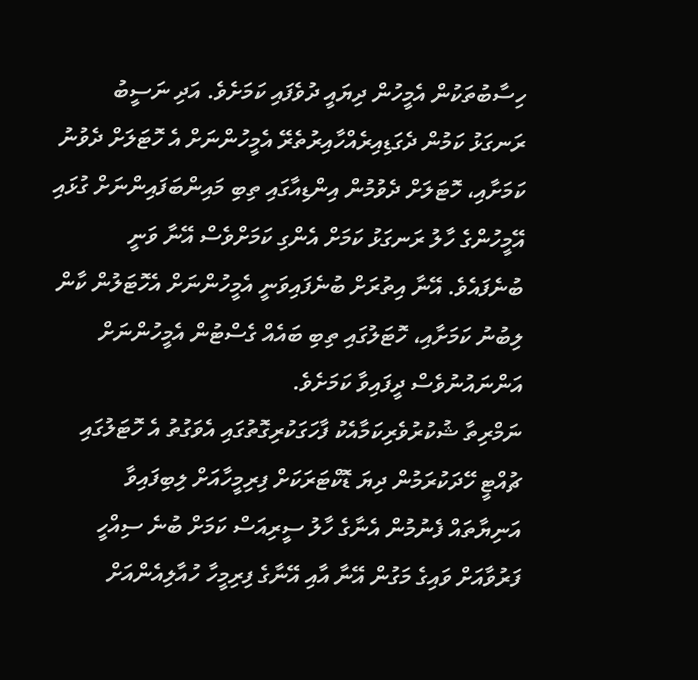ހިސާބުތަކުން އެމީހުން ދިޔައީ ދުވެފައި ކަމަށެވެ. އަދި ނަސީބު ރަނގަޅު ކަމުން ދެގަޑިއިރެއްހާއިރުތެރޭ އެމީހުންނަށް އެ ހޮޓަލަށް ދެވުނު ކަމަށާއި، ހޮޓަލަށް ދެވުމުން އިންޑިއާގައި ތިބި މައިންބަފައިންނަށް ގުޅައި އޭމީހުންގެ ހާލު ރަނގަޅު ކަމަށް އެންގި ކަމަށްވެސް އޭނާ ވަނީ ބުނެފައެވެ. އޭނާ އިތުރަށް ބުނެފައިވަނީ އެމީހުންނަށް އެހޮޓަލުން ކާން ލިބުނު ކަމަށާއި، ހޮޓަލުގައި ތިބި ބައެއް ގެސްޓުން އެމީހުންނަށް އަންނައުނުވެސް ދީފައިވާ ކަމަށެވެ.
ނަމްރިތާ ޝުކުރުވެރިކަމާއެކު ފާހަގަކުރިގޮތުގައި އެވަގުތު އެ ހޮޓަލުގައި ޗުއްޓީ ހޭދަކުރަމުން ދިޔަ ޑޮކްޓަރަކަށް ފިރިމީހާއަށް ލިބިފައިވާ އަނިޔާތައް ފެނުމުން އެނާގެ ހާލު ސީރިއަސް ކަމަށް ބުނެ ސިއްހީ ފަރުވާއަށް ވައިގެ މަގުން އޭނާ އާއި އޭނާގެ ފިރިމީހާ ހުއާލިއެންއަށް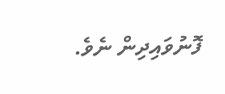ފޮނުވައިދިން ނެވެ.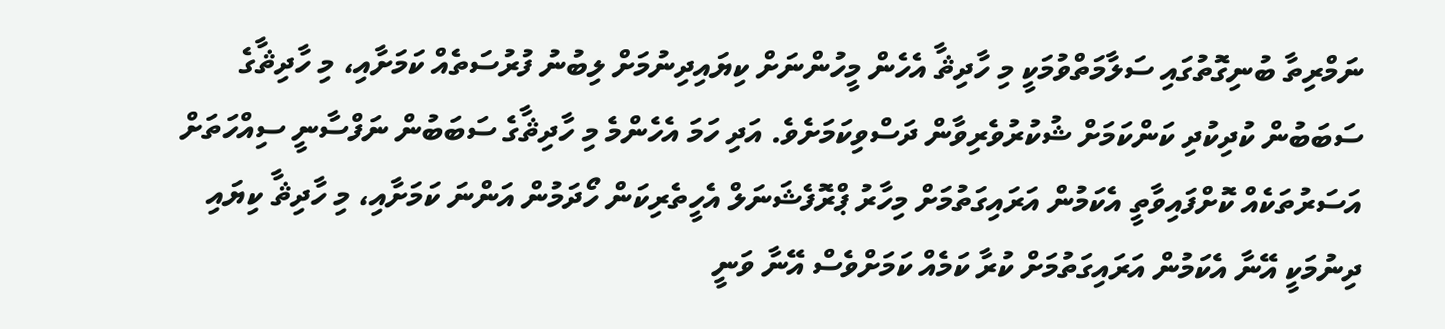ނަމްރިތާ ބުނިގޮތުގައި ސަލާމަތްވުމަކީ މި ހާދިޘާ އެހެން މީހުންނަށް ކިޔައިދިނުމަށް ލިބުނު ފުރުސަތެއް ކަމަށާއި، މި ހާދިޘާގެ ސަބަބުން ކުދިކުދި ކަންކަމަށް ޝުކުރުވެރިވާން ދަސްވިކަމަށެވެ. އަދި ހަމަ އެހެންމެ މި ހާދިޘާގެ ސަބަބުން ނަފްސާނީ ސިއްހަތަށް އަސަރުތަކެއް ކޮށްފައިވާތީ އެކަމުން އަރައިގަތުމަށް މިހާރު ޕްރޮފެޝަނަލް އެހީތެރިކަން ހޯދަމުން އަންނަ ކަމަށާއި، މި ހާދިޘާ ކިޔައި ދިނުމަކީ އޭނާ އެކަމުން އަރައިގަތުމަށް ކުރާ ކަމެއް ކަމަށްވެސް އޭނާ ވަނީ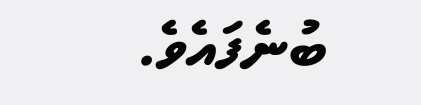ބުނެފައެވެ.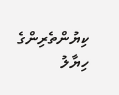ކިޔުންތެރިންގެ ހިޔާލު